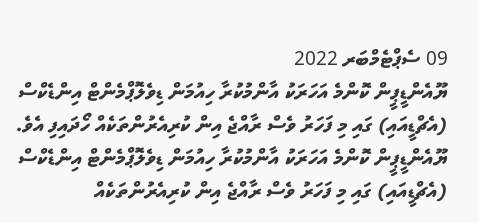09 ސެޕްޓެމްބަރ 2022
ޔޫއެންޑީޕީން ކޮންމެ އަހަރަކު އާންމުކުރާ ހިއުމަން ޑިވެލޮޕްމެންޓް އިންޑެކްސް (އެޗްޑީއައި) ގައި މި ފަހަރު ވެސް ރާއްޖެ އިން ކުރިއެރުންތަކެއް ހޯދައިފި އެވެ.
ޔޫއެންޑީޕީން ކޮންމެ އަހަރަކު އާންމުކުރާ ހިއުމަން ޑިވެލޮޕްމެންޓް އިންޑެކްސް (އެޗްޑީއައި) ގައި މި ފަހަރު ވެސް ރާއްޖެ އިން ކުރިއެރުންތަކެއް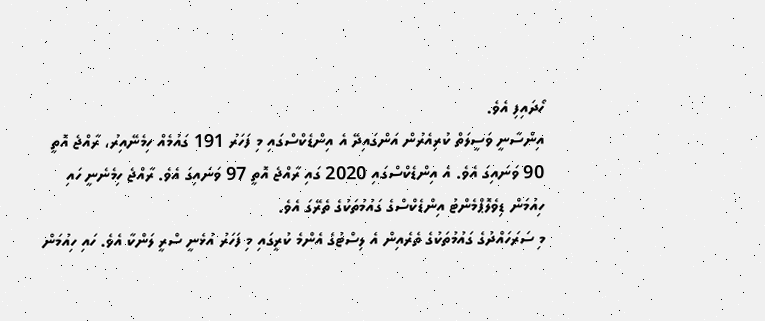ހޯދައިފި އެވެ.
އިންސާނީ ވަސީލަތް ކުރިއެރުން އަންގައިދޭ އެ އިންޑެކްސްގައި މި ފަހަރު 191 ގައުމެއް ހިމެނޭއިރު، ރާއްޖެ އޮތީ 90 ވަނައިގަ އެވެ. އެ އިންޑެކްސްގައި 2020 ގައި ރާއްޖެ އޮތީ 97 ވަނައިގަ އެވެ. ރާއްޖެ ހިމެނެނީ ހައި ހިއުމަން ޑިވެލޮޕްމެންޓު އިންޑެކްސްގެ ގައުމުތަކުގެ ތެރޭގަ އެވެ.
މި ސަރަހައްދުގެ ގައުމުތަކުގެ ތެރެއިން އެ ލިސްޓުގެ އެންމެ ކުރީގައި މި ފަހަރު އުޅެނީ ސްރީ ލަންކާ އެވެ. ހައި ހިއުމަން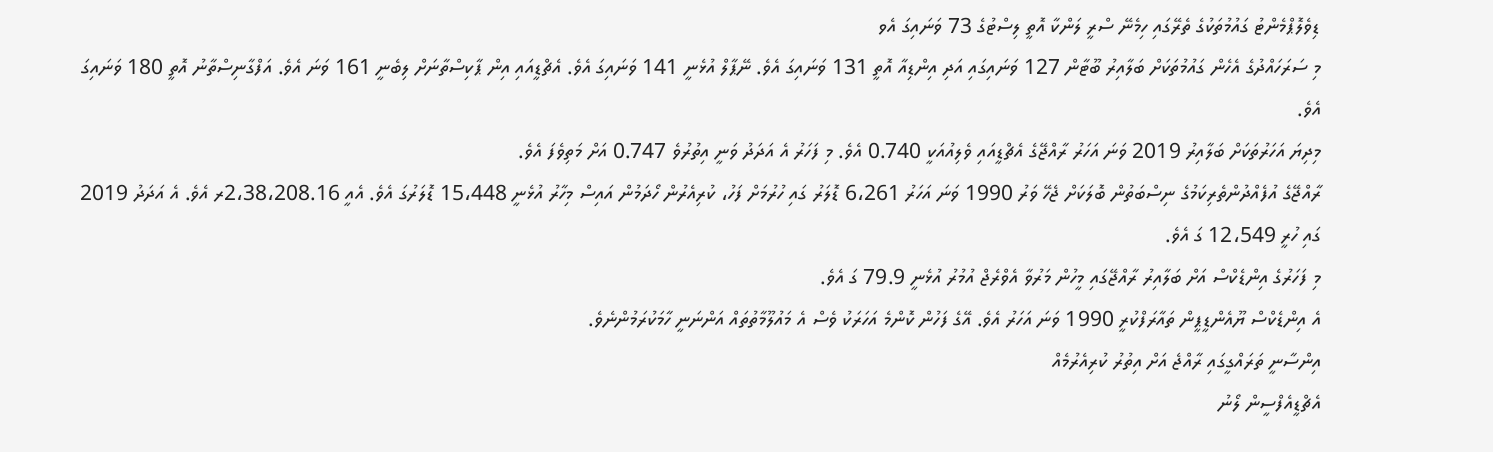ޑިވެލޮޕްމެންޓު ގައުމުތަކުގެ ތެރޭގައި ހިމެނޭ ސްރީ ލަންކާ އޮތީ ލިސްޓުގެ 73 ވަނައިގަ އެވ
މި ސަރަހައްދުގެ އެހެން ގައުމުތަކަށް ބަލާއިރު ބޫޓާން 127 ވަނައިގައި އަދި އިންޑިއާ އޮތީ 131 ވަނައިގަ އެވެ. ނޭޕާލް އުޅެނީ 141 ވަނައިގަ އެވެ. އެޗްޑީއައި އިން ޕާކިސްތާނަށް ލިބެނީ 161 ވަނަ އެވެ. އަފްގާނިސްތާނު އޮތީ 180 ވަނައިގަ އެވެ.
މިދިޔަ އަހަރުތަކަށް ބަލާއިރު 2019 ވަނަ އަހަރު ރާއްޖޭގެ އެޗްޑީއައި ވެލިއުއަކީ 0.740 އެވެ. މި ފަހަރު އެ އަދަދު ވަނީ އިތުރުވެ 0.747 އަށް މަތިވެފަ އެވެ.
ރާއްޖޭގެ އުފެއްދުންތެރިކަމުގެ ނިސްބަތުން ބޮލަކަށް ޖެހޭ ވަރު 1990 ވަނަ އަހަރު 6،261 ޑޮލަރު ގައި ހުރުމަށް ފަހު، ކުރިއެރުން ހޯދަމުން އައިސް މިހާރު އުޅެނީ 15،448 ޑޮލަރުގަ އެވެ. އެއީ 2،38،208.16ރ އެވެ. އެ އަދަދު 2019 ގައި ހުރީ 12،549 ގަ އެވެ.
މި ފަހަރުގެ އިންޑެކްސް އަށް ބަލާއިރު ރާއްޖޭގައި މީހުން މަރުވާ އެވްރެޖް އުމުރު އުޅެނީ 79.9 ގަ އެވެ.
އެ އިންޑެކްސް ޔޫއެންޑީޕީން ތައާރަފްކުރީ 1990 ވަނަ އަހަރު އެވެ. އޭގެ ފަހުން ކޮންމެ އަހަރަކު ވެސް އެ މައުލޫމާތުތައް އަންނަނީ ހާމަކުރަމުންނެވެ.
އިންސާނީ ތަރައްގީގައި ރާއްޖެ އަށް އިތުރު ކުރިއެރުމެއް
އެޗްޑީއެފްސީން ލޯނު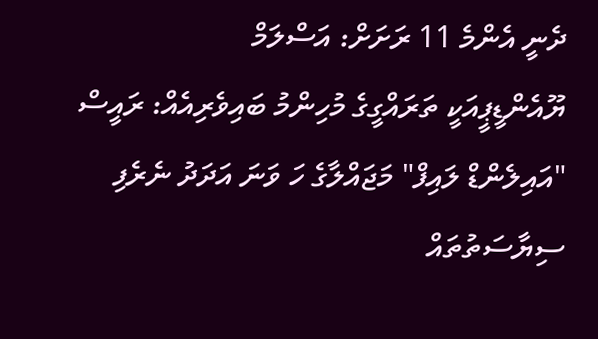ދެނީ އެންމެ 11 ރަށަށް: އަސްލަމް
ޔޫއެންޑީޕީއަކީ ތަރައްގީގެ މުހިންމު ބައިވެރިއެއް: ރައީސް
"އައިލެންޑް ލައިފް" މަޖައްލާގެ ހަ ވަނަ އަދަދު ނެރެފި
ސިޔާސަތުތައް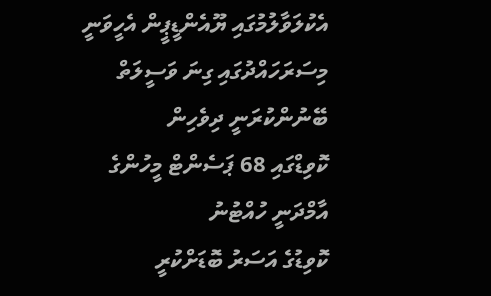އެކުލަވާލުމުގައި ޔޫއެންޑީޕީން އެހީވަނީ
މިސަރަހައްދުގައި ގިނަ ވަސީލަތް ބޭނުންކުރަނީ ދިވެހިން
ކޮވިޑްގައި 68 ޕަސެންޓް މީހުންގެ އާމްދަނީ ހުއްޓުނު
ކޮވިޑުގެ އަސަރު ބޮޑަށްކުރީ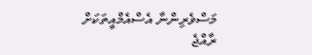މަސްވެރިންނާ އެސްއެމްއީތަކަށް
ރާއްޖެ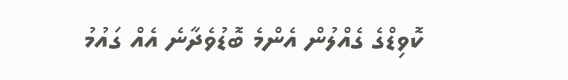ކޮވިޑްގެ ގެއްލުން އެންމެ ބޮޑުވެދާނެ އެއް ގައުމު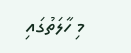މި ހާލަތުގައި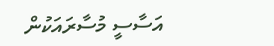އަސާސީ މުސާރައަކުން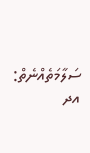ސަލާމަތެއްނެތް: އދ